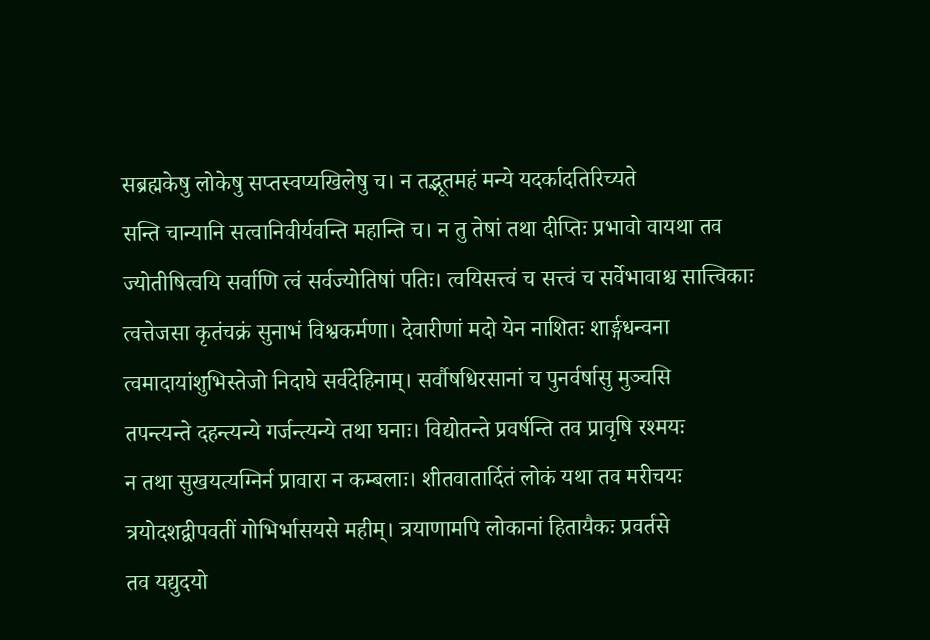सब्रह्मकेषु लोकेषु सप्तस्वप्यखिलेषु च। न तद्भूतमहं मन्ये यदर्कादतिरिच्यते
सन्ति चान्यानि सत्वानिवीर्यवन्ति महान्ति च। न तु तेषां तथा दीप्तिः प्रभावो वायथा तव
ज्योतीषित्वयि सर्वाणि त्वं सर्वज्योतिषां पतिः। त्वयिसत्त्वं च सत्त्वं च सर्वेभावाश्च सात्त्विकाः
त्वत्तेजसा कृतंचक्रं सुनाभं विश्वकर्मणा। देवारीणां मदो येन नाशितः शार्ङ्गधन्वना
त्वमादायांशुभिस्तेजो निदाघे सर्वदेहिनाम्। सर्वौषधिरसानां च पुनर्वर्षासु मुञ्चसि
तपन्त्यन्ते दहन्त्यन्ये गर्जन्त्यन्ये तथा घनाः। विद्योतन्ते प्रवर्षन्ति तव प्रावृषि रश्मयः
न तथा सुखयत्यग्निर्न प्रावारा न कम्बलाः। शीतवातार्दितं लोकं यथा तव मरीचयः
त्रयोदशद्वीपवतीं गोभिर्भासयसे महीम्। त्रयाणामपि लोकानां हितायैकः प्रवर्तसे
तव यद्युदयो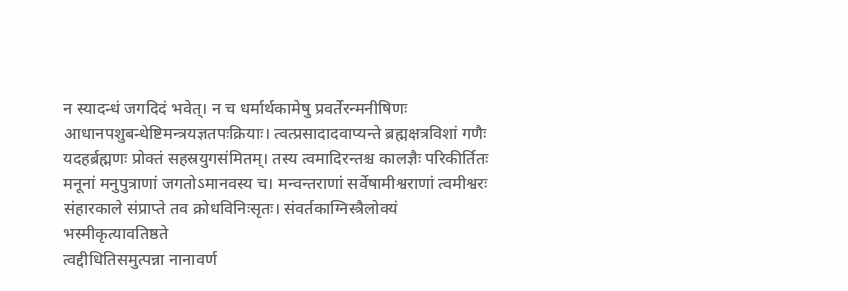न स्यादन्धं जगदिदं भवेत्। न च धर्मार्थकामेषु प्रवर्तेरन्मनीषिणः
आधानपशुबन्धेष्टिमन्त्रयज्ञतपःक्रियाः। त्वत्प्रसादादवाप्यन्ते ब्रह्मक्षत्रविशां गणैः
यदहर्ब्रह्मणः प्रोक्तं सहस्रयुगसंमितम्। तस्य त्वमादिरन्तश्च कालज्ञैः परिकीर्तितः
मनूनां मनुपुत्राणां जगतोऽमानवस्य च। मन्वन्तराणां सर्वेषामीश्वराणां त्वमीश्वरः
संहारकाले संप्राप्ते तव क्रोधविनिःसृतः। संवर्तकाग्निस्त्रैलोक्यं भस्मीकृत्यावतिष्ठते
त्वद्दीधितिसमुत्पन्ना नानावर्ण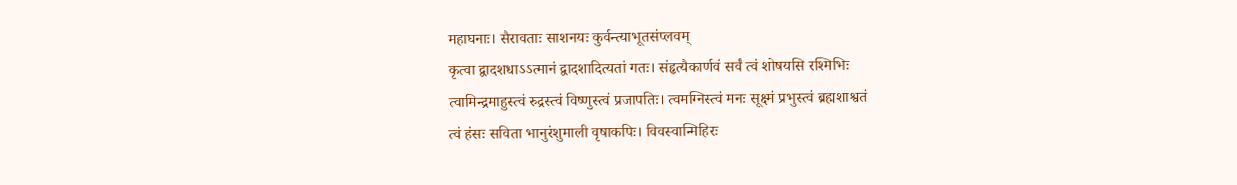महाघनाः। सैरावताः साशनयः कुर्वन्त्याभूतसंप्लवम्
कृत्वा द्वादशधाऽऽत्मानं द्वादशादित्यतां गतः। संहृत्यैकार्णवं सर्वं त्वं शोषयसि रश्मिभिः
त्वामिन्द्रमाहुस्त्वं रुद्रस्त्वं विष्णुस्त्वं प्रजापतिः। त्वमग्निस्त्वं मनः सूक्ष्मं प्रभुस्त्वं ब्रह्मशाश्वतं
त्वं हंसः सविता भानुरंशुमाली वृषाकपिः। विवस्वान्मिहिरः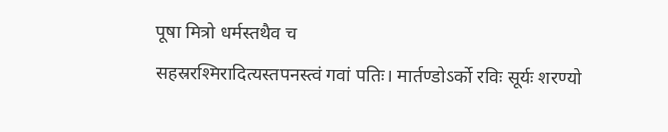पूषा मित्रो धर्मस्तथैव च
सहस्ररश्मिरादित्यस्तपनस्त्वं गवां पतिः। मार्तण्डोऽर्को रविः सूर्यः शरण्यो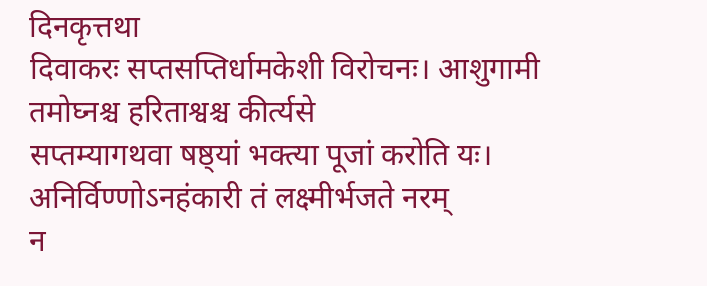दिनकृत्तथा
दिवाकरः सप्तसप्तिर्धामकेशी विरोचनः। आशुगामी तमोघ्नश्च हरिताश्वश्च कीर्त्यसे
सप्तम्यागथवा षष्ठ्यां भक्त्या पूजां करोति यः। अनिर्विण्णोऽनहंकारी तं लक्ष्मीर्भजते नरम्
न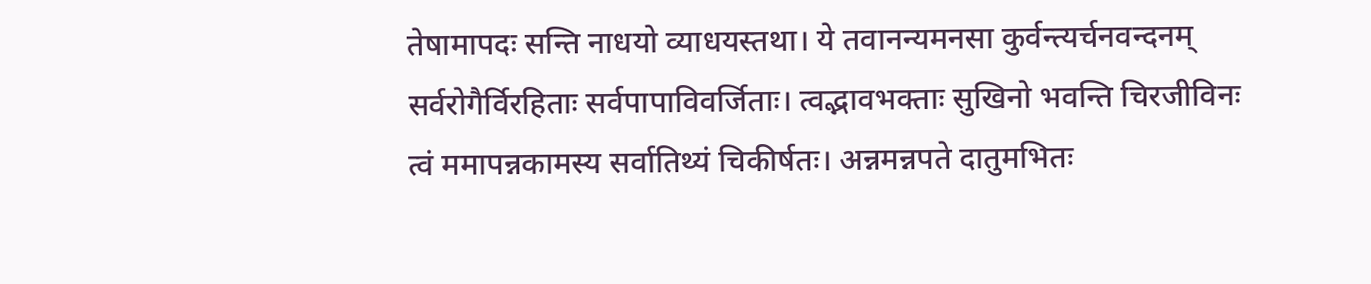तेषामापदः सन्ति नाधयो व्याधयस्तथा। ये तवानन्यमनसा कुर्वन्त्यर्चनवन्दनम्
सर्वरोगैर्विरहिताः सर्वपापाविवर्जिताः। त्वद्भावभक्ताः सुखिनो भवन्ति चिरजीविनः
त्वं ममापन्नकामस्य सर्वातिथ्यं चिकीर्षतः। अन्नमन्नपते दातुमभितः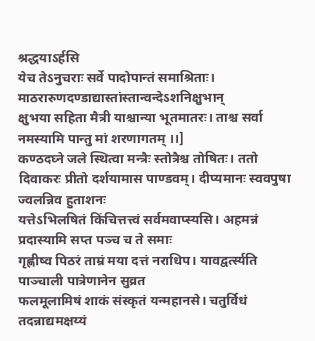श्रद्धयाऽर्हसि
येच तेऽनुचराः सर्वे पादोपान्तं समाश्रिताः। माठरारुणदण्डाद्यास्तांस्तान्वन्देऽशनिक्षुभान्
क्षुभया सहिता मैत्री याश्चान्या भूतमातरः। ताश्च सर्वा नमस्यामि पान्तु मां शरणागतम् ।।]
कण्ठदघ्ने जले स्थित्वा मन्त्रैः स्तोत्रैश्च तोषितः। ततो दिवाकरः प्रीतो दर्शयामास पाण्डवम्। दीप्यमानः स्ववपुषा ज्वलन्निव हुताशनः
यत्तेऽभिलषितं किंचित्तत्त्वं सर्वमवाप्स्यसि। अहमन्नं प्रदास्यामि सप्त पञ्च च ते समाः
गृह्णीष्व पिठरं ताम्रं मया दत्तं नराधिप। यावद्वर्त्स्यति पाञ्चाली पात्रेणानेन सुव्रत
फलमूलामिषं शाकं संस्कृतं यन्महानसे। चतुर्विधं तदन्नाद्यमक्षय्यं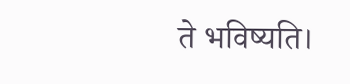ते भविष्यति।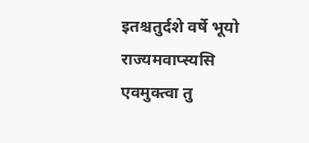इतश्चतुर्दशे वर्षे भूयो राज्यमवाप्स्यसि
एवमुक्त्वा तु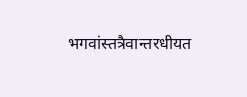भगवांस्तत्रैवान्तरधीयत